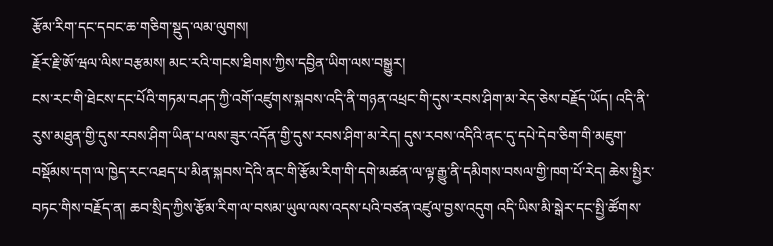རྩོམ་རིག་དང་དབང་ཆ་གཅིག་སྡུད་ལམ་ལུགས།
རྗོར་རྗི་ཨོ་ཝལ་ལིས་བརྩམས། མང་རའི་གངས་ཐིགས་ཀྱིས་དབྱིན་ཡིག་ལས་བསྒྱུར།
ངས་རང་གི་ཐེངས་དང་པོའི་གཏམ་བཤད་ཀྱི་འགོ་འཛུགས་སྐབས་འདི་ནི་གཉན་འཕྲང་གི་དུས་རབས་ཤིག་མ་རེད་ཅེས་བརྗོད་ཡོད། འདི་ནི་རུས་མཐུན་གྱི་དུས་རབས་ཤིག་ཡིན་པ་ལས་ཟུར་འདོན་གྱི་དུས་རབས་ཤིག་མ་རེད། དུས་རབས་འདིའི་ནང་དུ་དཔེ་དེབ་ཅིག་གི་མཇུག་བསྡོམས་དག་ལ་ཁྱེད་རང་འཐད་པ་མིན་སྐབས་དེའི་ནང་གི་རྩོམ་རིག་གི་དགེ་མཚན་ལ་ལྟ་རྒྱུ་ནི་དམིགས་བསལ་གྱི་ཁག་པོ་རེད། ཆེས་སྤྱིར་བཏང་གིས་བརྗོད་ན། ཆབ་སྲིད་ཀྱིས་རྩོམ་རིག་ལ་བསམ་ཡུལ་ལས་འདས་པའི་བཙན་འཛུལ་བྱས་འདུག འདི་ཡིས་མི་སྒེར་དང་སྤྱི་ཚོགས་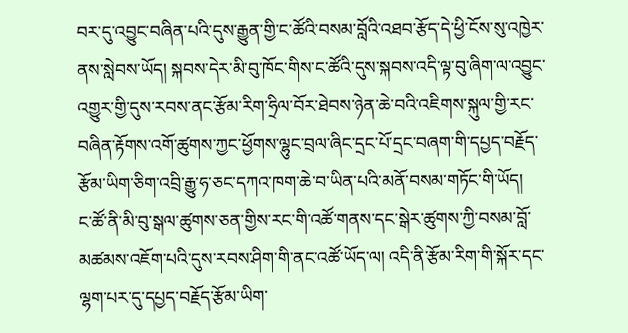བར་དུ་འབྱུང་བཞིན་པའི་དུས་རྒྱུན་གྱི་ང་ཚོའི་བསམ་བློའི་འཐབ་རྩོད་དེ་ཕྱི་ངོས་སུ་འཁྱེར་ནས་སླེབས་ཡོད། སྐབས་དེར་མི་བུ་ཁོང་གིས་ང་ཚོའི་དུས་སྐབས་འདི་ལྟ་བུ་ཞིག་ལ་འབྱུང་འགྱུར་གྱི་དུས་རབས་ནང་རྩོམ་རིག་ཧྲིལ་བོར་ཐེབས་ཉེན་ཆེ་བའི་འཇིགས་སྐུལ་གྱི་རང་བཞིན་རྟོགས་འགོ་ཚུགས་ཀྱང་ཕྱོགས་ལྷུང་བྲལ་ཞིང་དྲང་པོ་དྲང་བཞག་གི་དཔྱད་བརྗོད་རྩོམ་ཡིག་ཅིག་འབྲི་རྒྱུ་ཧ་ཅང་དཀའ་ཁག་ཆེ་བ་ཡིན་པའི་མནོ་བསམ་གཏོང་གི་ཡོད།
ང་ཚོ་ནི་མི་བུ་སྒལ་ཚུགས་ཅན་གྱིས་རང་གི་འཚོ་གནས་དང་སྒེར་ཚུགས་ཀྱི་བསམ་བློ་མཚམས་འཇོག་པའི་དུས་རབས་ཤིག་གི་ནང་འཚོ་ཡོད་ལ། འདི་ནི་རྩོམ་རིག་གི་སྐོར་དང་ལྷག་པར་དུ་དཔྱད་བརྗོད་རྩོམ་ཡིག་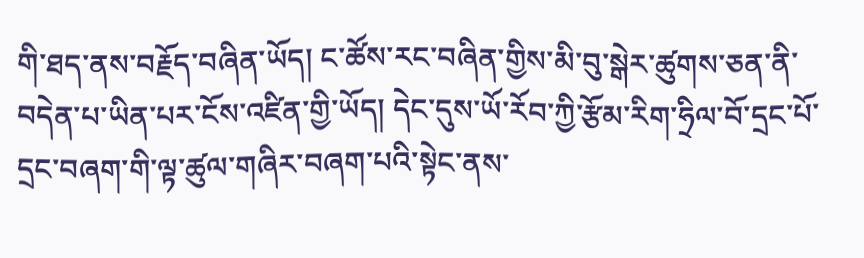གི་ཐད་ནས་བརྗོད་བཞིན་ཡོད། ང་ཚོས་རང་བཞིན་གྱིས་མི་བུ་སྒེར་ཚུགས་ཅན་ནི་བདེན་པ་ཡིན་པར་ངོས་འཛིན་གྱི་ཡོད། དེང་དུས་ཡོ་རོབ་ཀྱི་རྩོམ་རིག་ཧྲིལ་བོ་དྲང་པོ་དྲང་བཞག་གི་ལྟ་ཚུལ་གཞིར་བཞག་པའི་སྟེང་ནས་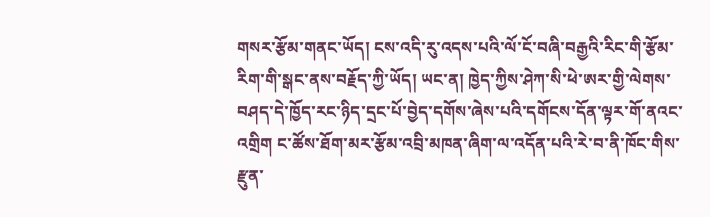གསར་རྩོམ་གནང་ཡོད། ངས་འདི་རུ་འདས་པའི་ལོ་ངོ་བཞི་བརྒྱའི་རིང་གི་རྩོམ་རིག་གི་སྒང་ནས་བརྗོད་ཀྱི་ཡོད། ཡང་ན། ཁྱེད་ཀྱིས་ཤེཀ་སི་ཕེ་ཨར་གྱི་ལེགས་བཤད་དེ་ཁྱོད་རང་ཉིད་དྲང་པོ་བྱེད་དགོས་ཞེས་པའི་དགོངས་དོན་ལྟར་གོ་ནའང་འགྲིག ང་ཚོས་ཐོག་མར་རྩོམ་འབྲི་མཁན་ཞིག་ལ་འདོན་པའི་རེ་བ་ནི་ཁོང་གིས་རྫུན་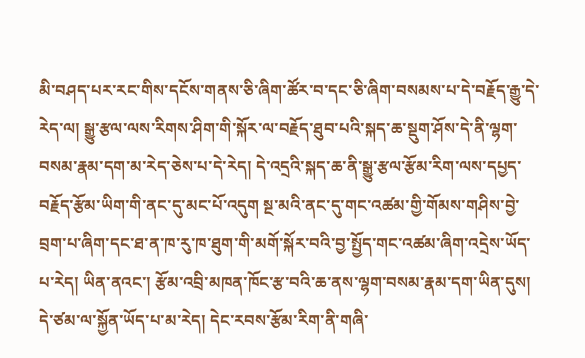མི་བཤད་པར་རང་གིས་དངོས་གནས་ཅི་ཞིག་ཚོར་བ་དང་ཅི་ཞིག་བསམས་པ་དེ་བརྗོད་རྒྱུ་དེ་རེད་ལ། སྒྱུ་རྩལ་ལས་རིགས་ཤིག་གི་སྐོར་ལ་བརྗོད་ཐུབ་པའི་སྐད་ཆ་སྡུག་ཤོས་དེ་ནི་ལྷག་བསམ་རྣམ་དག་མ་རེད་ཅེས་པ་དེ་རེད། དེ་འདྲའི་སྐད་ཆ་ནི་སྒྱུ་རྩལ་རྩོམ་རིག་ལས་དཔྱད་བརྗོད་རྩོམ་ཡིག་གི་ནང་དུ་མང་པོ་འདུག སྔ་མའི་ནང་དུ་གང་འཚམ་གྱི་གོམས་གཤིས་བྱེ་བྲག་པ་ཞིག་དང་ཐ་ན་ཁ་རུ་ཁ་ཐུག་གི་མགོ་སྐོར་བའི་བྱ་སྤྱོད་གང་འཚམ་ཞིག་འདྲེས་ཡོད་པ་རེད། ཡིན་ནའང་། རྩོམ་འབྲི་མཁན་ཁོང་རྩ་བའི་ཆ་ནས་ལྷག་བསམ་རྣམ་དག་ཡིན་དུས། དེ་ཙམ་ལ་སྐྱོན་ཡོད་པ་མ་རེད། དེང་རབས་རྩོམ་རིག་ནི་གཞི་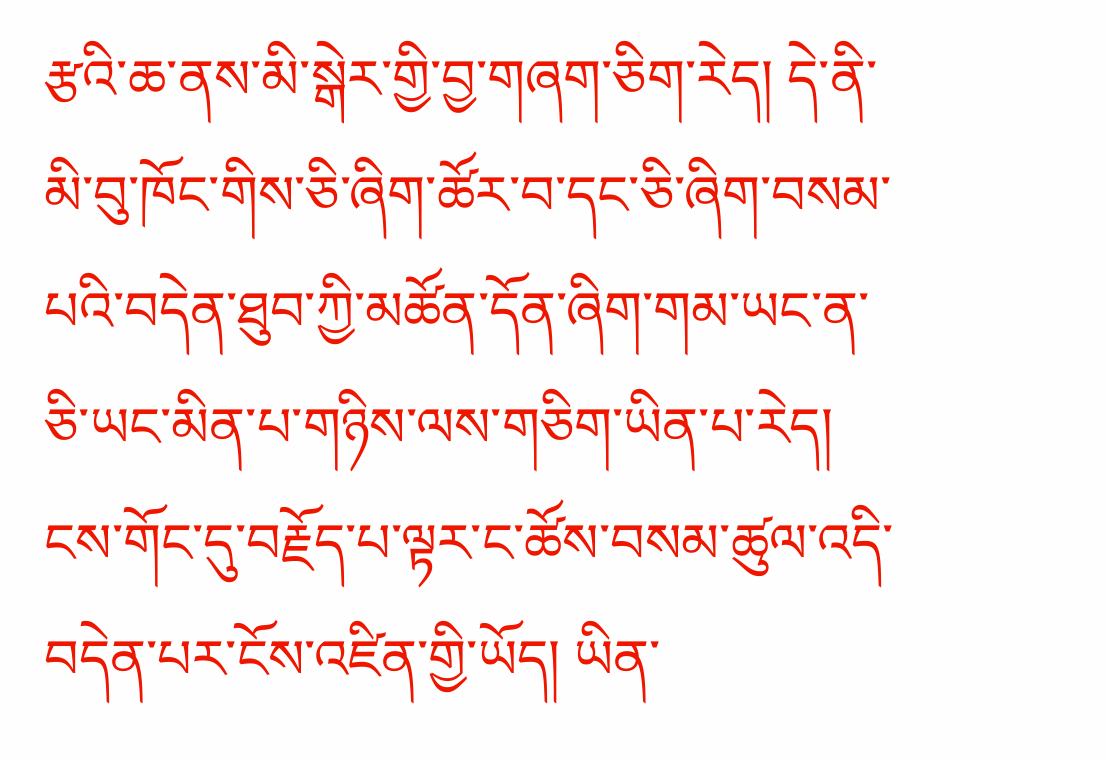རྩའི་ཆ་ནས་མི་སྒེར་གྱི་བྱ་གཞག་ཅིག་རེད། དེ་ནི་མི་བུ་ཁོང་གིས་ཅི་ཞིག་ཚོར་བ་དང་ཅི་ཞིག་བསམ་པའི་བདེན་ཐུབ་ཀྱི་མཚོན་དོན་ཞིག་གམ་ཡང་ན་ཅི་ཡང་མིན་པ་གཉིས་ལས་གཅིག་ཡིན་པ་རེད།
ངས་གོང་དུ་བརྗོད་པ་ལྟར་ང་ཚོས་བསམ་ཚུལ་འདི་བདེན་པར་ངོས་འཛིན་གྱི་ཡོད། ཡིན་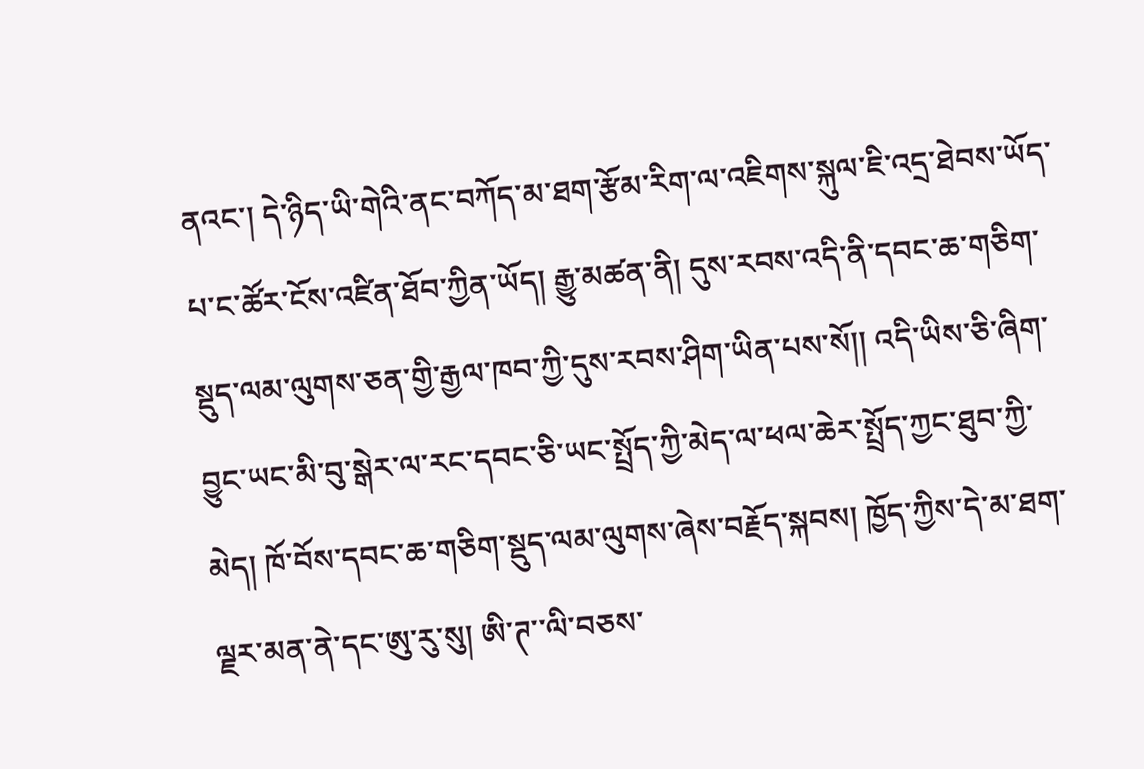ནའང་། དེ་ཉིད་ཡི་གེའི་ནང་བཀོད་མ་ཐག་རྩོམ་རིག་ལ་འཇིགས་སྐུལ་ཇི་འདྲ་ཐེབས་ཡོད་པ་ང་ཚོར་ངོས་འཛིན་ཐོབ་ཀྱིན་ཡོད། རྒྱུ་མཚན་ནི། དུས་རབས་འདི་ནི་དབང་ཆ་གཅིག་སྡུད་ལམ་ལུགས་ཅན་གྱི་རྒྱལ་ཁབ་ཀྱི་དུས་རབས་ཤིག་ཡིན་པས་སོ།། འདི་ཡིས་ཅི་ཞིག་བྱུང་ཡང་མི་བུ་སྒེར་ལ་རང་དབང་ཅི་ཡང་སྤྲོད་ཀྱི་མེད་ལ་ཕལ་ཆེར་སྤྲོད་ཀྱང་ཐུབ་ཀྱི་མེད། ཁོ་བོས་དབང་ཆ་གཅིག་སྡུད་ལམ་ལུགས་ཞེས་བརྗོད་སྐབས། ཁྱོད་ཀྱིས་དེ་མ་ཐག་ལྗར་མན་ནེ་དང་ཨུ་རུ་སུ། ཨི་ཊ་་ལི་བཅས་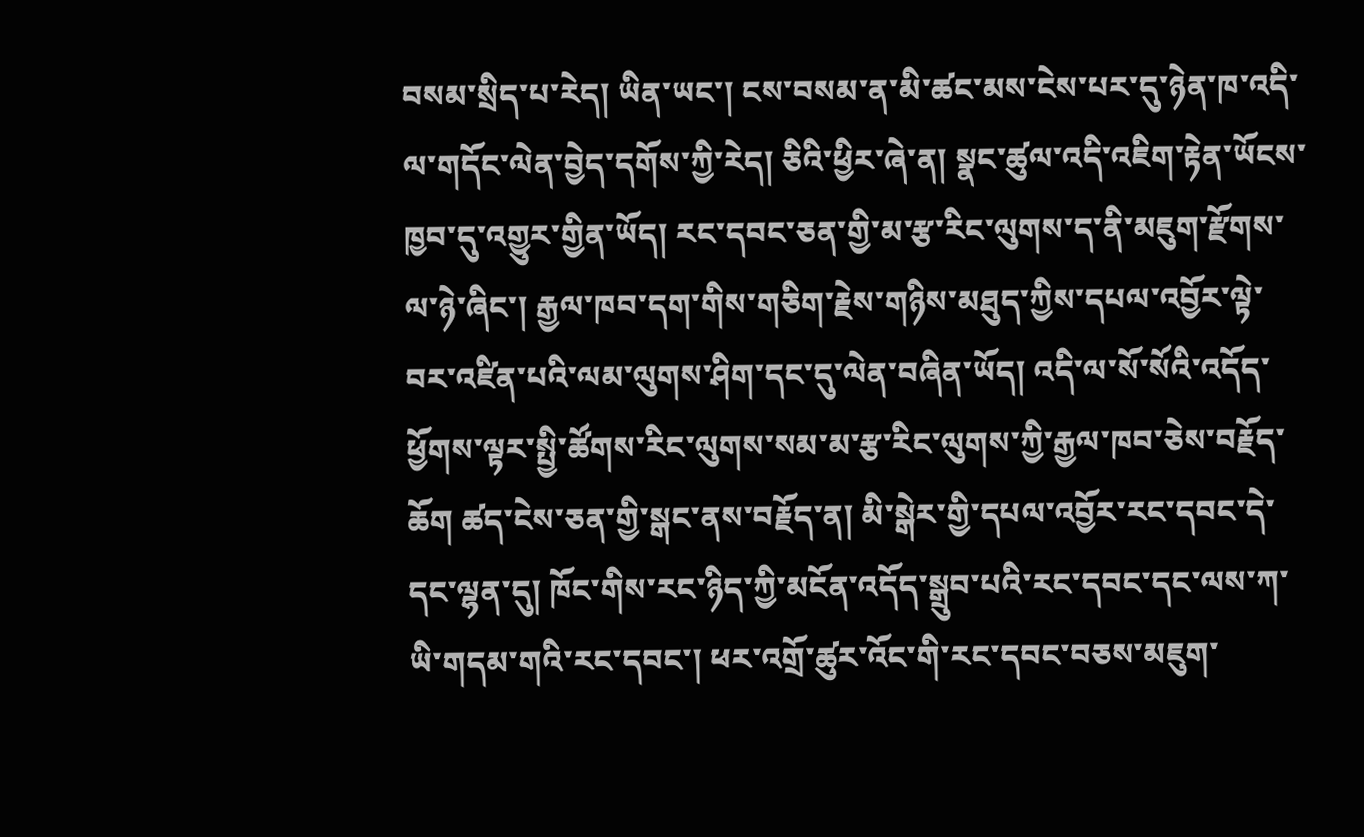བསམ་སྲིད་པ་རེད། ཡིན་ཡང་། ངས་བསམ་ན་མི་ཚང་མས་ངེས་པར་དུ་ཉེན་ཁ་འདི་ལ་གདོང་ལེན་བྱེད་དགོས་ཀྱི་རེད། ཅིའི་ཕྱིར་ཞེ་ན། སྣང་ཚུལ་འདི་འཇིག་རྟེན་ཡོངས་ཁྱབ་དུ་འགྱུར་གྱིན་ཡོད། རང་དབང་ཅན་གྱི་མ་རྩ་རིང་ལུགས་ད་ནི་མཇུག་རྫོགས་ལ་ཉེ་ཞིང་། རྒྱལ་ཁབ་དག་གིས་གཅིག་རྗེས་གཉིས་མཐུད་ཀྱིས་དཔལ་འབྱོར་ལྟེ་བར་འཛིན་པའི་ལམ་ལུགས་ཤིག་དང་དུ་ལེན་བཞིན་ཡོད། འདི་ལ་སོ་སོའི་འདོད་ཕྱོགས་ལྟར་སྤྱི་ཚོགས་རིང་ལུགས་སམ་མ་རྩ་རིང་ལུགས་ཀྱི་རྒྱལ་ཁབ་ཅེས་བརྗོད་ཆོག ཚད་ངེས་ཅན་གྱི་སྒང་ནས་བརྗོད་ན། མི་སྒེར་གྱི་དཔལ་འབྱོར་རང་དབང་དེ་དང་ལྷན་དུ། ཁོང་གིས་རང་ཉིད་ཀྱི་མངོན་འདོད་སྒྲུབ་པའི་རང་དབང་དང་ལས་ཀ་ཡི་གདམ་གའི་རང་དབང་། ཕར་འགྲོ་ཚུར་འོང་གི་རང་དབང་བཅས་མཇུག་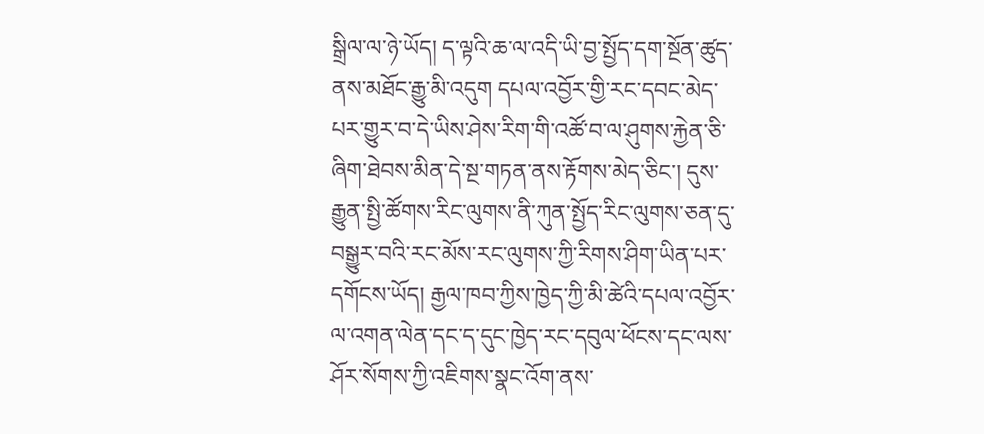སྒྲིལ་ལ་ཉེ་ཡོད། ད་ལྟའི་ཆ་ལ་འདི་ཡི་བྱ་སྤྱོད་དག་སྔོན་ཚུད་ནས་མཐོང་རྒྱུ་མི་འདུག དཔལ་འབྱོར་གྱི་རང་དབང་མེད་པར་གྱུར་བ་དེ་ཡིས་ཤེས་རིག་གི་འཚོ་བ་ལ་ཤུགས་རྐྱེན་ཅི་ཞིག་ཐེབས་མིན་དེ་སྔ་གཏན་ནས་རྟོགས་མེད་ཅིང་། དུས་རྒྱུན་སྤྱི་ཚོགས་རིང་ལུགས་ནི་ཀུན་སྤྱོད་རིང་ལུགས་ཅན་དུ་བསྒྱུར་བའི་རང་མོས་རང་ལུགས་ཀྱི་རིགས་ཤིག་ཡིན་པར་དགོངས་ཡོད། རྒྱལ་ཁབ་ཀྱིས་ཁྱེད་ཀྱི་མི་ཚེའི་དཔལ་འབྱོར་ལ་འགན་ལེན་དང་ད་དུང་ཁྱེད་རང་དབུལ་ཕོངས་དང་ལས་ཤོར་སོགས་ཀྱི་འཇིགས་སྣང་འོག་ནས་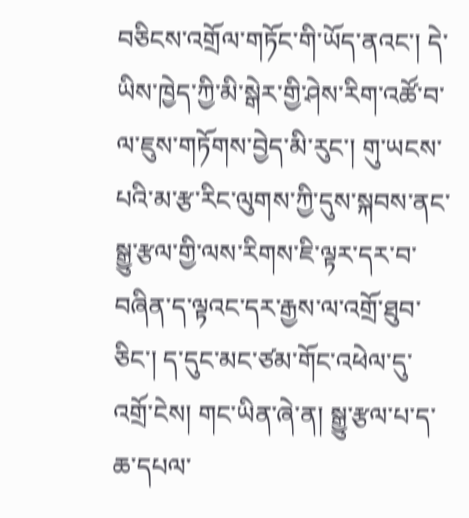བཅིངས་འགྲོལ་གཏོང་གི་ཡོད་ནའང་། དེ་ཡིས་ཁྱེད་ཀྱི་མི་སྒེར་གྱི་ཤེས་རིག་འཚོ་བ་ལ་ཇུས་གཏོགས་བྱེད་མི་རུང་། གུ་ཡངས་པའི་མ་རྩ་རིང་ལུགས་ཀྱི་དུས་སྐབས་ནང་སྒྱུ་རྩལ་གྱི་ལས་རིགས་ཇི་ལྟར་དར་བ་བཞིན་ད་ལྟའང་དར་རྒྱས་ལ་འགྲོ་ཐུབ་ཅིང་། ད་དུང་མང་ཙམ་གོང་འཕེལ་དུ་འགྲོ་ངེས། གང་ཡིན་ཞེ་ན། སྒྱུ་རྩལ་པ་ད་ཆ་དཔལ་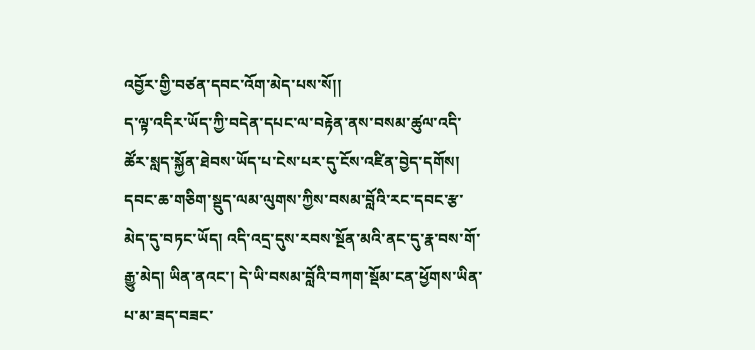འབྱོར་གྱི་བཙན་དབང་འོག་མེད་པས་སོ།།
ད་ལྟ་འདིར་ཡོད་ཀྱི་བདེན་དཔང་ལ་བརྟེན་ནས་བསམ་ཚུལ་འདི་ཚོར་སླད་སྐྱོན་ཐེབས་ཡོད་པ་ངེས་པར་དུ་ངོས་འཛིན་བྱེད་དགོས། དབང་ཆ་གཅིག་སྡུད་ལམ་ལུགས་ཀྱིས་བསམ་བློའི་རང་དབང་རྩ་མེད་དུ་བཏང་ཡོད། འདི་འདྲ་དུས་རབས་སྔོན་མའི་ནང་དུ་རྣ་བས་གོ་རྒྱུ་མེད། ཡིན་ནའང་། དེ་ཡི་བསམ་བློའི་བཀག་སྡོམ་ངན་ཕྱོགས་ཡིན་པ་མ་ཟད་བཟང་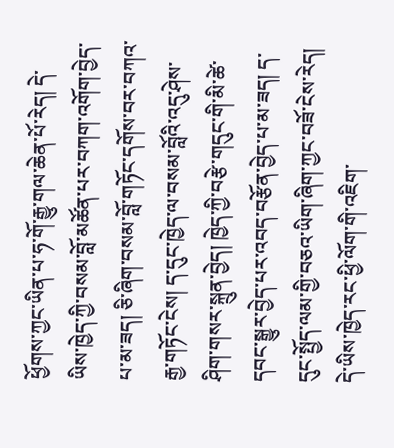ཕྱོགས་ཀྱང་ཡིན་པ་ཧ་གོ་རྒྱུ་གལ་ཆེན་པོ་རེད། དེ་ཡིས་ཁྱེད་ཀྱི་བསམ་བློ་མཚོན་པར་བཀག་འགོག་བྱེད་པ་མ་ཟད། ཅི་ཞིག་བསམ་བློ་གཏོང་དགོས་བར་བཀའ་རྒྱ་གཏོང་ངེས། ད་དུང་ཁྱེད་ལ་བསམ་བློའི་འདུ་ཤེས་ཤིག་གསར་སྐྲུན་བྱེད། ཁྱེད་ཀྱི་བརྩེ་གདུང་གི་མི་ཚེ་དབང་སྒྱུར་བྱེད་པར་འབད་བརྩོན་བྱེད་པ་མ་ཟད། ད་དུང་སྤྱོད་ལམ་གྱི་བཅའ་ཡིག་ཞིག་ཀྱང་བཟོ་ངེས་རེད། དེ་ཡིས་ཁྱེད་རང་ཕྱི་ལོག་གི་འཇིག་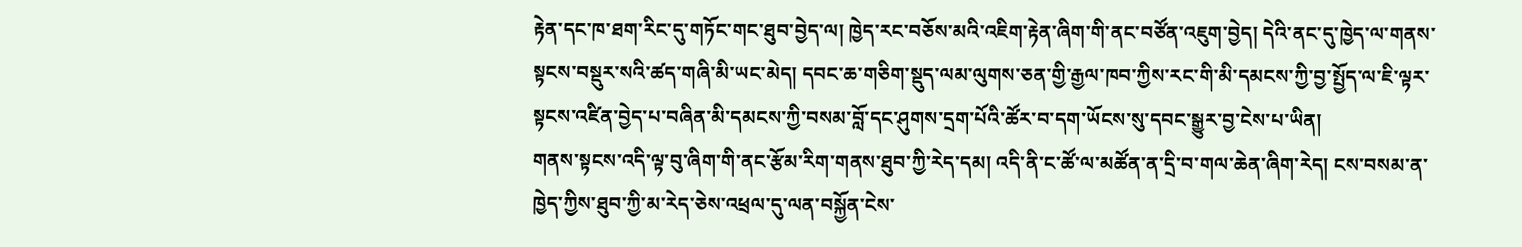རྟེན་དང་ཁ་ཐག་རིང་དུ་གཏོང་གང་ཐུབ་བྱེད་ལ། ཁྱེད་རང་བཅོས་མའི་འཇིག་རྟེན་ཞིག་གི་ནང་བཙོན་འཇུག་བྱེད། དེའི་ནང་དུ་ཁྱེད་ལ་གནས་སྟངས་བསྡུར་སའི་ཚད་གཞི་མི་ཡང་མེད། དབང་ཆ་གཅིག་སྡུད་ལམ་ལུགས་ཅན་གྱི་རྒྱལ་ཁབ་ཀྱིས་རང་གི་མི་དམངས་ཀྱི་བྱ་སྤྱོད་ལ་ཇི་ལྟར་སྟངས་འཛིན་བྱེད་པ་བཞིན་མི་དམངས་ཀྱི་བསམ་བློ་དང་ཤུགས་དྲག་པོའི་ཚོར་བ་དག་ཡོངས་སུ་དབང་སྒྱུར་བྱ་ངེས་པ་ཡིན།
གནས་སྟངས་འདི་ལྟ་བུ་ཞིག་གི་ནང་རྩོམ་རིག་གནས་ཐུབ་ཀྱི་རེད་དམ། འདི་ནི་ང་ཚོ་ལ་མཚོན་ན་དྲི་བ་གལ་ཆེན་ཞིག་རེད། ངས་བསམ་ན་ཁྱེད་ཀྱིས་ཐུབ་ཀྱི་མ་རེད་ཅེས་འཕྲལ་དུ་ལན་བསྐྱོན་ངེས་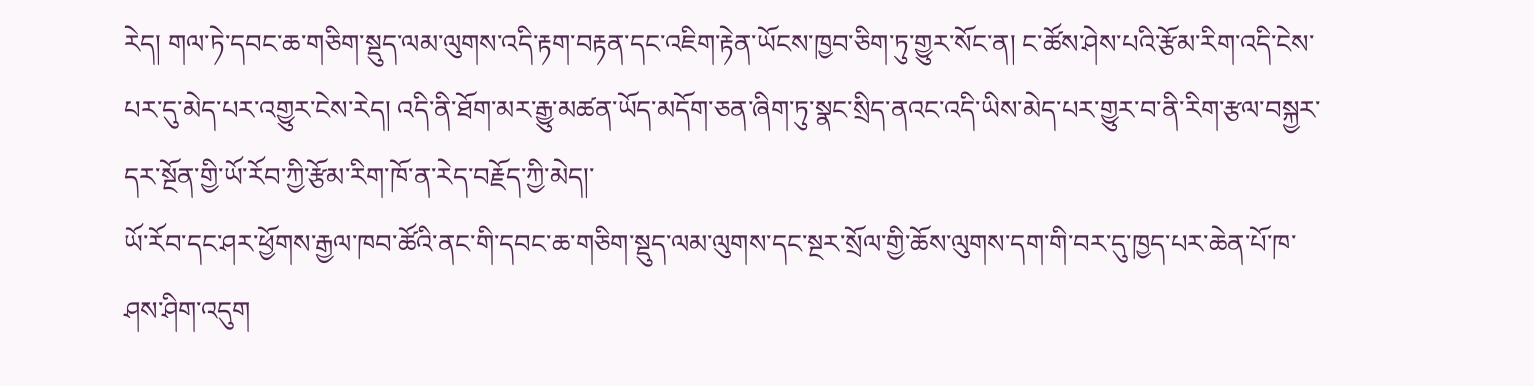རེད། གལ་ཏེ་དབང་ཆ་གཅིག་སྡུད་ལམ་ལུགས་འདི་རྟག་བརྟན་དང་འཇིག་རྟེན་ཡོངས་ཁྱབ་ཅིག་ཏུ་གྱུར་སོང་ན། ང་ཚོས་ཤེས་པའི་རྩོམ་རིག་འདི་ངེས་པར་དུ་མེད་པར་འགྱུར་ངེས་རེད། འདི་ནི་ཐོག་མར་རྒྱུ་མཚན་ཡོད་མདོག་ཅན་ཞིག་ཏུ་སྣང་སྲིད་ནའང་འདི་ཡིས་མེད་པར་གྱུར་བ་ནི་རིག་རྩལ་བསྐྱར་དར་སྔོན་གྱི་ཡོ་རོབ་ཀྱི་རྩོམ་རིག་ཁོ་ན་རེད་བརྗོད་ཀྱི་མེད།་
ཡོ་རོབ་དང་ཤར་ཕྱོགས་རྒྱལ་ཁབ་ཚོའི་ནང་གི་དབང་ཆ་གཅིག་སྡུད་ལམ་ལུགས་དང་སྔར་སྲོལ་གྱི་ཆོས་ལུགས་དག་གི་བར་དུ་ཁྱད་པར་ཆེན་པོ་ཁ་ཤས་ཤིག་འདུག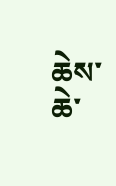ཆེས་ཆེ་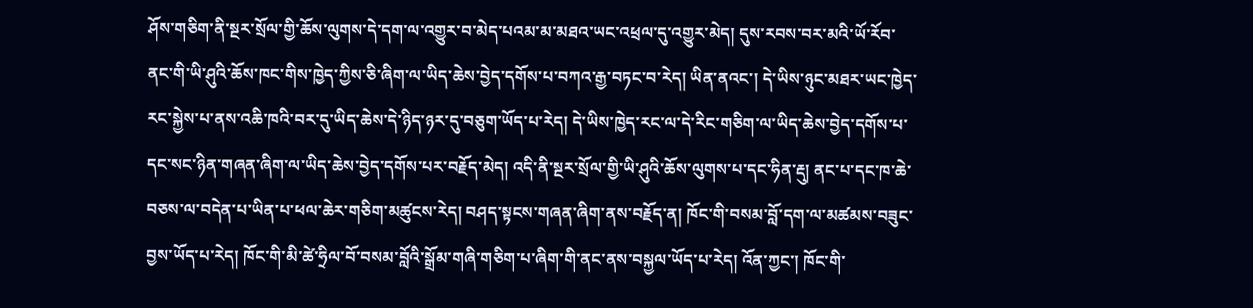ཤོས་གཅིག་ནི་སྔར་སྲོལ་གྱི་ཆོས་ལུགས་དེ་དག་ལ་འགྱུར་བ་མེད་པའམ་མ་མཐའ་ཡང་འཕྲལ་དུ་འགྱུར་མེད། དུས་རབས་བར་མའི་ཡོ་རོབ་ནང་གི་ཡི་ཤུའི་ཆོས་ཁང་གིས་ཁྱེད་ཀྱིས་ཅི་ཞིག་ལ་ཡིད་ཆེས་བྱེད་དགོས་པ་བཀའ་རྒྱ་བཏང་བ་རེད། ཡིན་ནའང་། དེ་ཡིས་ཉུང་མཐར་ཡང་ཁྱེད་རང་སྐྱེས་པ་ནས་འཆི་ཁའི་བར་དུ་ཡིད་ཆེས་དེ་ཉིད་ཉར་དུ་བཅུག་ཡོད་པ་རེད། དེ་ཡིས་ཁྱེད་རང་ལ་དེ་རིང་གཅིག་ལ་ཡིད་ཆེས་བྱེད་དགོས་པ་དང་སང་ཉིན་གཞན་ཞིག་ལ་ཡིད་ཆེས་བྱེད་དགོས་པར་བརྗོད་མེད། འདི་ནི་སྔར་སྲོལ་གྱི་ཡི་ཤུའི་ཆོས་ལུགས་པ་དང་ཧིན་རྡུ། ནང་པ་དང་ཁ་ཆེ་བཅས་ལ་བདེན་པ་ཡིན་པ་ཕལ་ཆེར་གཅིག་མཚུངས་རེད། བཤད་སྟངས་གཞན་ཞིག་ནས་བརྗོད་ན། ཁོང་གི་བསམ་བློ་དག་ལ་མཚམས་བཟུང་བྱས་ཡོད་པ་རེད། ཁོང་གི་མི་ཚེ་ཧྲིལ་བོ་བསམ་བློའི་སྒྲོམ་གཞི་གཅིག་པ་ཞིག་གི་ནང་ནས་བསྐྱལ་ཡོད་པ་རེད། འོན་ཀྱང་། ཁོང་གི་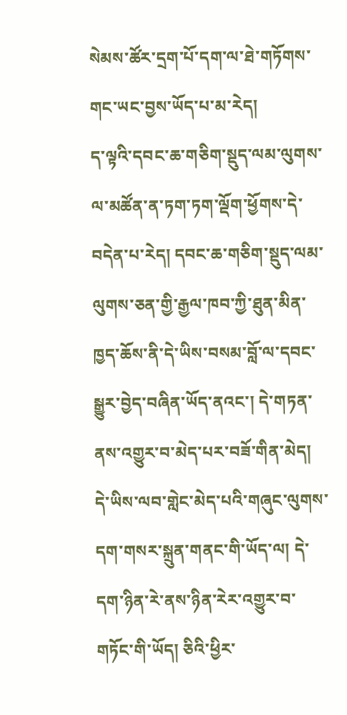སེམས་ཚོར་དྲག་པོ་དག་ལ་ཐེ་གཏོགས་གང་ཡང་བྱས་ཡོད་པ་མ་རེད།
ད་ལྟའི་དབང་ཆ་གཅིག་སྡུད་ལམ་ལུགས་ལ་མཚོན་ན་ཏག་ཏག་ལྡོག་ཕྱོགས་དེ་བདེན་པ་རེད། དབང་ཆ་གཅིག་སྡུད་ལམ་ལུགས་ཅན་གྱི་རྒྱལ་ཁབ་ཀྱི་ཐུན་མིན་ཁྱད་ཆོས་ནི་དེ་ཡིས་བསམ་བློ་ལ་དབང་སྒྱུར་བྱེད་བཞིན་ཡོད་ནའང་། དེ་གཏན་ནས་འགྱུར་བ་མེད་པར་བཟོ་གིན་མེད། དེ་ཡིས་ལབ་གླེང་མེད་པའི་གཞུང་ལུགས་དག་གསར་སྐྲུན་གནང་གི་ཡོད་ལ། དེ་དག་ཉིན་རེ་ནས་ཉིན་རེར་འགྱུར་བ་གཏོང་གི་ཡོད། ཅིའི་ཕྱིར་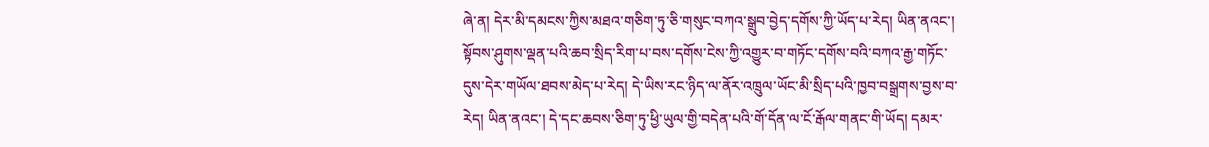ཞེ་ན། དེར་མི་དམངས་ཀྱིས་མཐའ་གཅིག་ཏུ་ཅི་གསུང་བཀའ་སྒྲུབ་བྱེད་དགོས་ཀྱི་ཡོད་པ་རེད། ཡིན་ནའང་། སྟོབས་ཤུགས་ལྡན་པའི་ཆབ་སྲིད་རིག་པ་བས་དགོས་ངེས་ཀྱི་འགྱུར་བ་གཏོང་དགོས་བའི་བཀའ་རྒྱ་གཏོང་དུས་དེར་གཡོལ་ཐབས་མེད་པ་རེད། དེ་ཡིས་རང་ཉིད་ལ་ནོར་འཁྲུལ་ཡོང་མི་སྲིད་པའི་ཁྱབ་བསྒྲགས་བྱས་བ་རེད། ཡིན་ནའང་། དེ་དང་ཆབས་ཅིག་ཏུ་ཕྱི་ཡུལ་གྱི་བདེན་པའི་གོ་དོན་ལ་ངོ་རྒོལ་གནང་གི་ཡོད། དམར་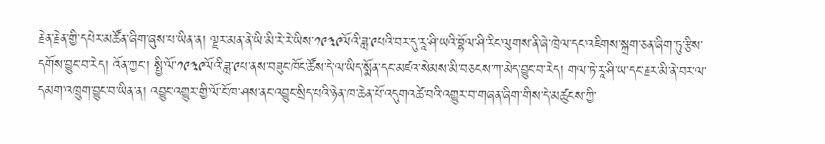རྗེན་རྗེན་གྱི་དཔེར་མཚོན་ཞིག་ཞུས་པ་ཡིན་ན། ལྗར་མན་ནེ་ཡི་མི་རེ་རེ་ཡིས་༡༩༣༩ལོའི་ཟླ་༩པའི་བར་དུ་རཱ་ཤི་ཡའི་བྷོལ་ཤི་རིང་ལུགས་ནི་ཞེ་ཁྲེལ་དང་འཇིགས་སྐྲག་ཅན་ཞིག་ཏུ་རྩིས་དགོས་བྱུང་བ་རེད། འོན་ཀྱང་། སྤྱི་ལོ་༡༩༣༩ལོའི་ཟླ་༩པ་ནས་བཟུང་ཁོང་ཚོས་དེ་ལ་ཡིད་སྨོན་དང་མཛའ་སེམས་མི་བཅངས་ཀ་མེད་བྱུང་བ་རེད། གལ་ཏེ་རཱ་ཤི་ཡ་དང་རྗར་མི་ནེ་བར་ལ་དམག་འཁྲུག་བྱུང་བ་ཡིན་ན། འབྱུང་འགྱུར་གྱི་ལོ་ངོ་ཁ་ཤས་ནང་འབྱུང་སྲིད་པའི་ཉེན་ཁ་ཆེན་པོ་འདུགའཚེ་བའི་འགྱུར་བ་གཞན་ཞིག་གིས་དེ་མཚུངས་ཀྱི་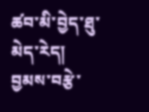ཚབ་མི་བྱེད་ཐུ་མེད་རེད། བྱམས་བརྩེ་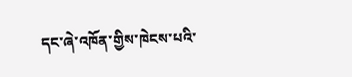དང་ཞེ་འཁོན་གྱིས་ཁེངས་པའི་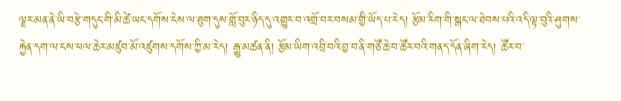ལྗར་མན་ནེ་ཡི་བརྩེ་གདུང་གི་མི་ཚེ་ཡང་དགོས་ངེས་ལ་ཐུག་དུས་གློ་བུར་ཉིད་དུ་འགྱུར་བ་འགྲོ་བར་བསམ་གྱི་ཡོད་པ་རེད། རྩོམ་རིག་གི་སྒང་ལ་ཐེབས་པའི་འདི་ལྟ་བུའི་ཤུགས་རྐྱེན་དག་ལ་ངས་ཕལ་ཆེར་མཛུབ་མོ་འཛུགས་དགོས་ཀྱི་མ་རེད། རྒྱུ་མཚན་ནི། རྩོམ་ཡིག་འབྲི་བའི་བྱ་བ་ནི་གཙོ་ཆེ་བ་ཚོར་བའི་གནད་དོན་ཞིག་རེད། ཚོར་བ་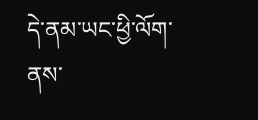དེ་ནམ་ཡང་ཕྱི་ལོག་ནས་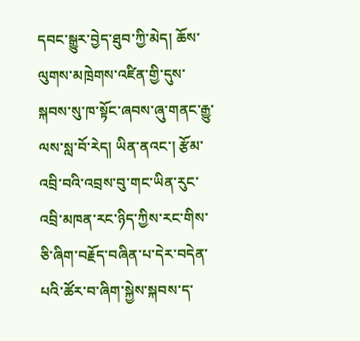དབང་སྒྱུར་བྱེད་ཐུབ་ཀྱི་མེད། ཆོས་ལུགས་མཁྲེགས་འཛིན་གྱི་དུས་སྐབས་སུ་ཁ་སྟོང་ཞབས་ཞུ་གནང་རྒྱུ་ལས་སླ་བོ་རེད། ཡིན་ནའང་། རྩོམ་འབྲི་བའི་འབྲས་བུ་གང་ཡིན་རུང་འབྲི་མཁན་རང་ཉིད་ཀྱིས་རང་གིས་ཅི་ཞིག་བརྗོད་བཞིན་པ་དེར་བདེན་པའི་ཚོར་བ་ཞིག་སྐྱེས་སྐབས་ད་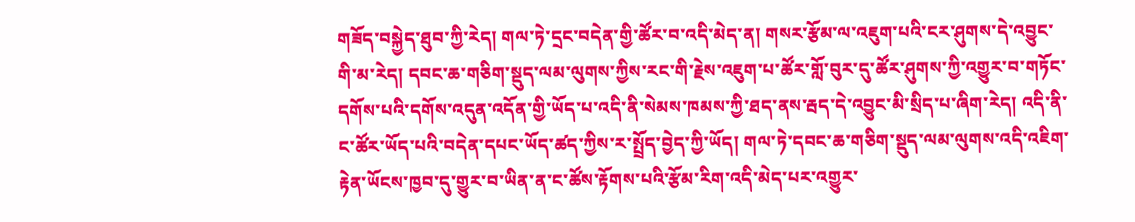གཟོད་བསྐྱེད་ཐུབ་ཀྱི་རེད། གལ་ཏེ་དྲང་བདེན་གྱི་ཚོར་བ་འདི་མེད་ན། གསར་རྩོམ་ལ་འཇུག་པའི་ངར་ཤུགས་དེ་འབྱུང་གི་མ་རེད། དབང་ཆ་གཅིག་སྡུད་ལམ་ལུགས་ཀྱིས་རང་གི་རྗེས་འཇུག་པ་ཚོར་གློ་བུར་དུ་ཚོར་ཤུགས་ཀྱི་འགྱུར་བ་གཏོང་དགོས་པའི་དགོས་འདུན་འདོན་གྱི་ཡོད་པ་འདི་ནི་སེམས་ཁམས་ཀྱི་ཐད་ནས་རྦད་དེ་འབྱུང་མི་སྲིད་པ་ཞིག་རེད། འདི་ནི་ང་ཚོར་ཡོད་པའི་བདེན་དཔང་ཡོད་ཚད་ཀྱིས་ར་སྤྲོད་བྱེད་ཀྱི་ཡོད། གལ་ཏེ་དབང་ཆ་གཅིག་སྡུད་ལམ་ལུགས་འདི་འཇིག་རྟེན་ཡོངས་ཁྱབ་དུ་གྱུར་བ་ཡིན་ན་ང་ཚོས་རྟོགས་པའི་རྩོམ་རིག་འདི་མེད་པར་འགྱུར་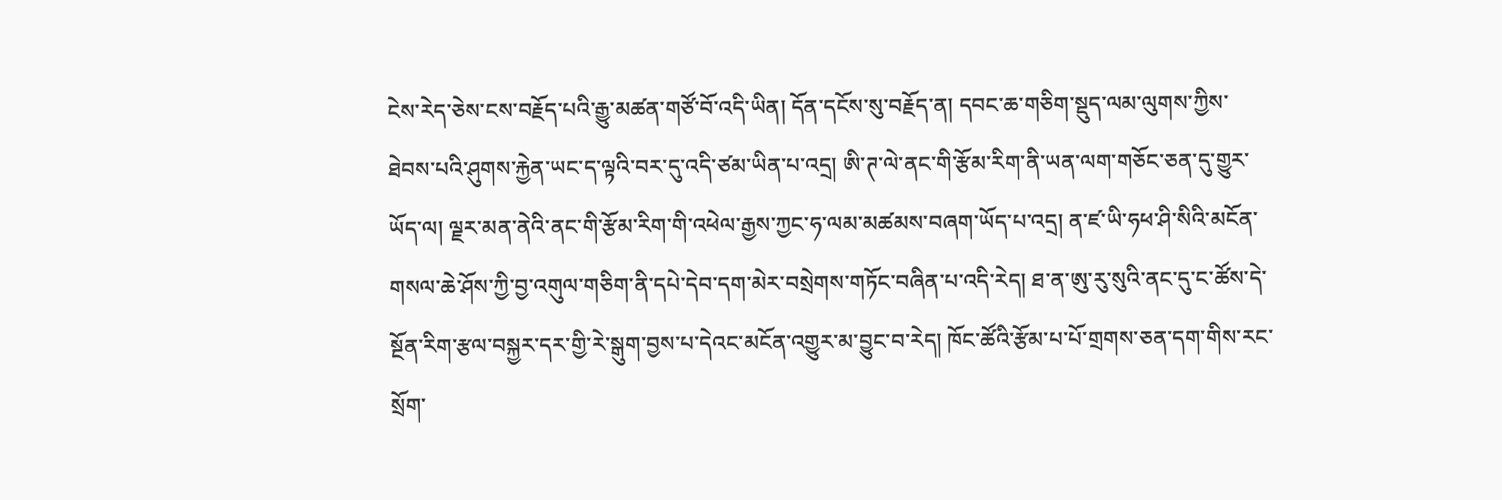ངེས་རེད་ཅེས་ངས་བརྗོད་པའི་རྒྱུ་མཚན་གཙོ་བོ་འདི་ཡིན། དོན་དངོས་སུ་བརྗོད་ན། དབང་ཆ་གཅིག་སྡུད་ལམ་ལུགས་ཀྱིས་ཐེབས་པའི་ཤུགས་རྐྱེན་ཡང་ད་ལྟའི་བར་དུ་འདི་ཙམ་ཡིན་པ་འདྲ། ཨི་ཊ་ལེ་ནང་གི་རྩོམ་རིག་ནི་ཡན་ལག་གཅོང་ཅན་དུ་གྱུར་ཡོད་ལ། ལྗར་མན་ནེའི་ནང་གི་རྩོམ་རིག་གི་འཕེལ་རྒྱས་ཀྱང་ཧ་ལམ་མཚམས་བཞག་ཡོད་པ་འདྲ། ན་ཛ་ཡི་ཧཕ་ཤི་སིའི་མངོན་གསལ་ཆེ་ཤོས་ཀྱི་བྱ་འགུལ་གཅིག་ནི་དཔེ་དེབ་དག་མེར་བསྲེགས་གཏོང་བཞིན་པ་འདི་རེད། ཐ་ན་ཨུ་རུ་སུའི་ནང་དུ་ང་ཚོས་དེ་སྔོན་རིག་རྩལ་བསྐྱར་དར་གྱི་རེ་སྒུག་བྱས་པ་དེའང་མངོན་འགྱུར་མ་བྱུང་བ་རེད། ཁོང་ཚོའི་རྩོམ་པ་པོ་གྲགས་ཅན་དག་གིས་རང་སྲོག་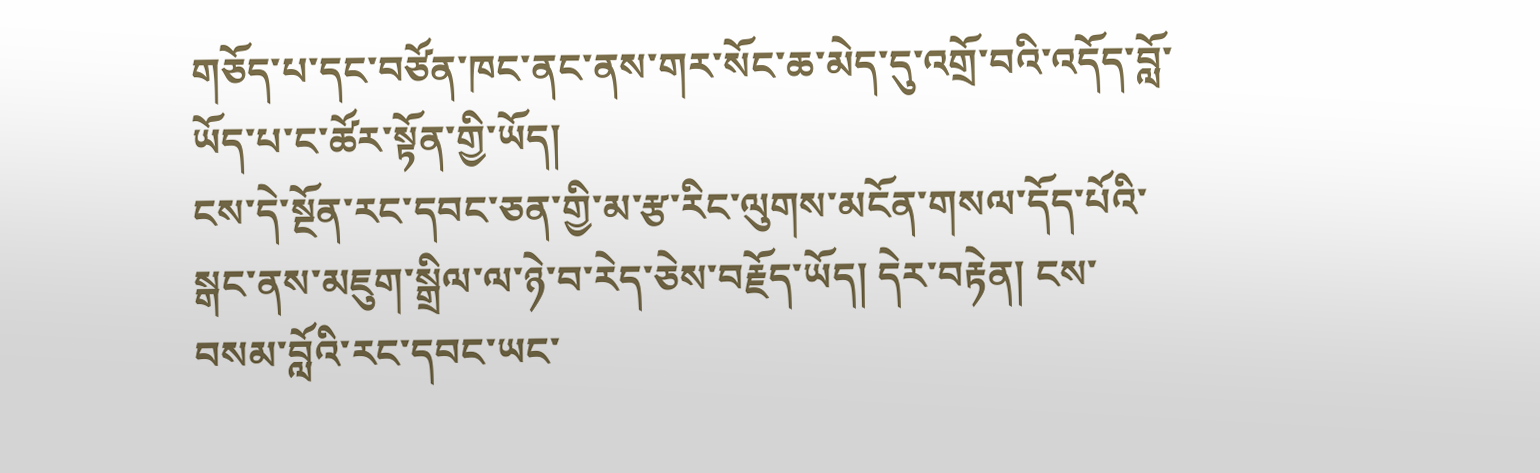གཅོད་པ་དང་བཙོན་ཁང་ནང་ནས་གར་སོང་ཆ་མེད་དུ་འགྲོ་བའི་འདོད་བློ་ཡོད་པ་ང་ཚོར་སྟོན་གྱི་ཡོད།
ངས་དེ་སྔོན་རང་དབང་ཅན་གྱི་མ་རྩ་རིང་ལུགས་མངོན་གསལ་དོད་པོའི་སྒང་ནས་མཇུག་སྒྲིལ་ལ་ཉེ་བ་རེད་ཅེས་བརྗོད་ཡོད། དེར་བརྟེན། ངས་བསམ་བློའི་རང་དབང་ཡང་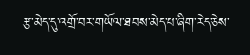རྩ་མེད་དུ་འགྲོ་བར་གཡོལ་ཐབས་མེད་པ་ཞིག་རེད་ཅེས་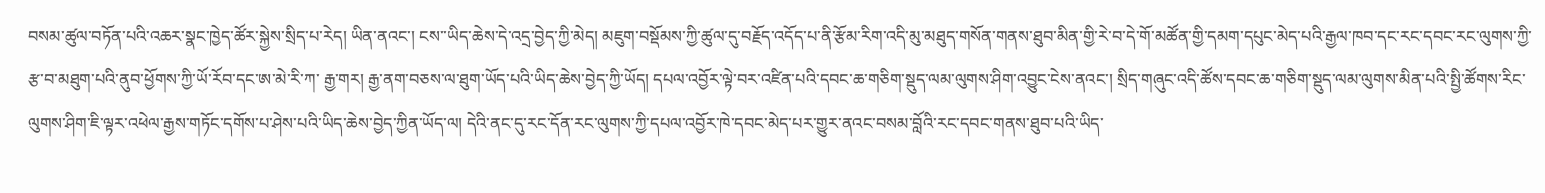བསམ་ཚུལ་བཏོན་པའི་འཆར་སྣང་ཁྱེད་ཚོར་སྐྱེས་སྲིད་པ་རེད། ཡིན་ནའང་། ངས་་ཡིད་ཆེས་དེ་འདྲ་བྱེད་ཀྱི་མེད། མཇུག་བསྡོམས་ཀྱི་ཚུལ་དུ་བརྗོད་འདོད་པ་ནི་རྩོམ་རིག་འདི་མུ་མཐུད་གསོན་གནས་ཐུབ་མིན་གྱི་རེ་བ་དེ་གོ་མཚོན་གྱི་དམག་དཔུང་མེད་པའི་རྒྱལ་ཁབ་དང་རང་དབང་རང་ལུགས་ཀྱི་རྩ་བ་མཐུག་པའི་ནུབ་ཕྱོགས་ཀྱི་ཡོ་རོབ་དང་ཨ་མེ་རི་ཀ་ རྒྱ་གར། རྒྱ་ནག་བཅས་ལ་ཐུག་ཡོད་པའི་ཡིད་ཆེས་བྱེད་ཀྱི་ཡོད། དཔལ་འབྱོར་ལྟེ་བར་འཛིན་པའི་དབང་ཆ་གཅིག་སྡུད་ལམ་ལུགས་ཤིག་འབྱུང་ངེས་ནའང་། སྲིད་གཞུང་འདི་ཚོས་དབང་ཆ་གཅིག་སྡུད་ལམ་ལུགས་མིན་པའི་སྤྱི་ཚོགས་རིང་ལུགས་ཤིག་ཇི་ལྟར་འཕེལ་རྒྱས་གཏོང་དགོས་པ་ཤེས་པའི་ཡིད་ཆེས་བྱེད་ཀྱིན་ཡོད་ལ། དེའི་ནང་དུ་རང་དོན་རང་ལུགས་ཀྱི་དཔལ་འབྱོར་ཁེ་དབང་མེད་པར་གྱུར་ནའང་བསམ་བློའི་རང་དབང་གནས་ཐུབ་པའི་ཡིད་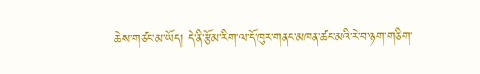ཆེས་གཙང་མ་ཡོད། དེ་ནི་རྩོམ་རིག་ལ་དོ་ཁུར་གནང་མཁན་ཚང་མའི་རེ་བ་ཉག་གཅིག་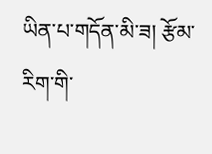ཡིན་པ་གདོན་མི་ཟ། རྩོམ་རིག་གི་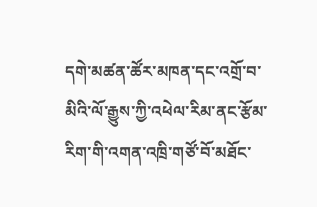དགེ་མཚན་ཚོར་མཁན་དང་འགྲོ་བ་མིའི་ལོ་རྒྱུས་ཀྱི་འཕེལ་རིམ་ནང་རྩོམ་རིག་གི་འགན་འཁྲི་གཙོ་བོ་མཐོང་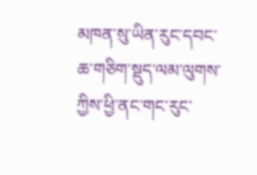མཁན་སུ་ཡིན་རུང་དབང་ཆ་གཅིག་སྡུད་ལམ་ལུགས་ཀྱིས་ཕྱི་ནང་གང་རུང་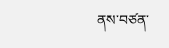ནས་བཙན་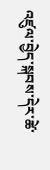འཛུལ་བྱེད་སྐབས་དེར་ཚེ་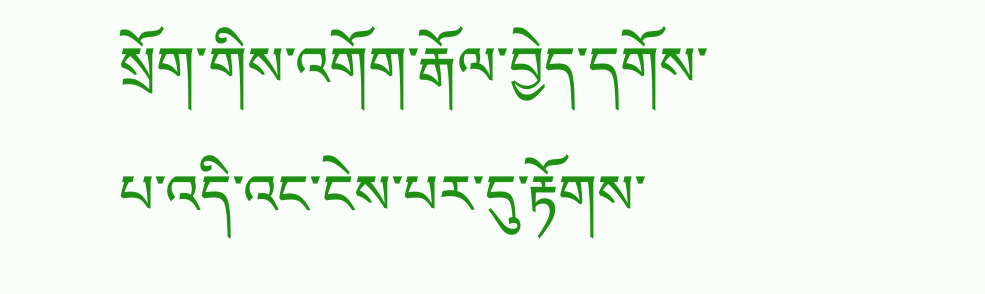སྲོག་གིས་འགོག་རྒོལ་བྱེད་དགོས་པ་འདི་འང་ངེས་པར་དུ་རྟོགས་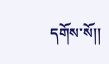དགོས་སོ།།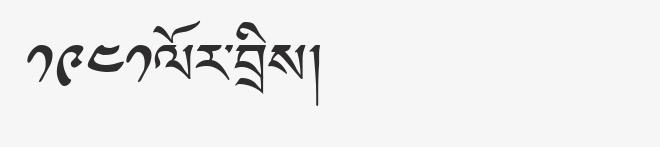༡༩༤༡ལོར་བྲིས།